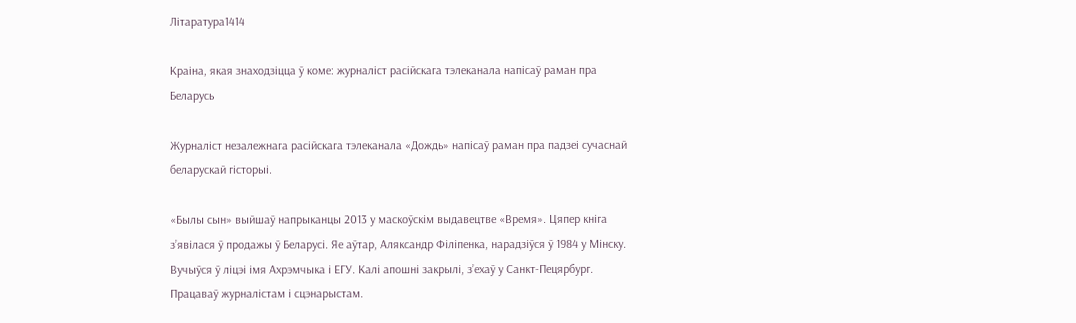Літаратура1414

Краіна, якая знаходзіцца ў коме: журналіст расійскага тэлеканала напісаў раман пра Беларусь

Журналіст незалежнага расійскага тэлеканала «Дождь» напісаў раман пра падзеі сучаснай беларускай гісторыі.

«Былы сын» выйшаў напрыканцы 2013 у маскоўскім выдавецтве «Время». Цяпер кніга з’явілася ў продажы ў Беларусі. Яе аўтар, Аляксандр Філіпенка, нарадзіўся ў 1984 у Мінску. Вучыўся ў ліцэі імя Ахрэмчыка і ЕГУ. Калі апошні закрылі, з’ехаў у Санкт-Пецярбург. Працаваў журналістам і сцэнарыстам.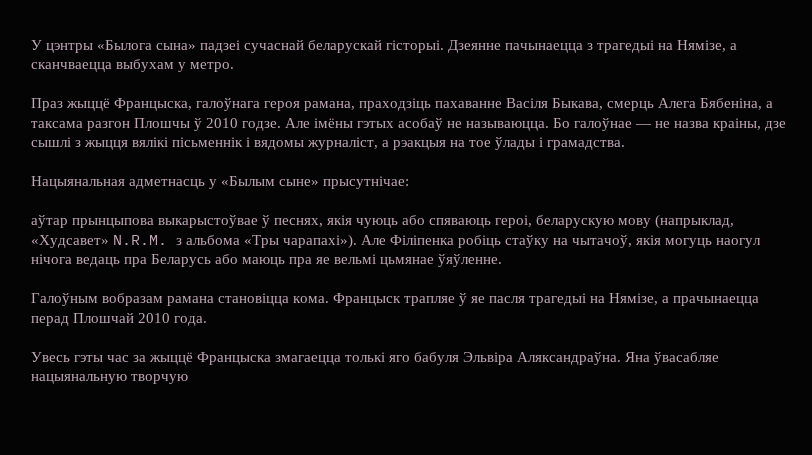У цэнтры «Былога сына» падзеі сучаснай беларускай гісторыі. Дзеянне пачынаецца з трагедыі на Нямізе, а сканчваецца выбухам у метро.

Праз жыццё Францыска, галоўнага героя рамана, праходзіць пахаванне Васіля Быкава, смерць Алега Бябеніна, а таксама разгон Плошчы ў 2010 годзе. Але імёны гэтых асобаў не называюцца. Бо галоўнае — не назва краіны, дзе сышлі з жыцця вялікі пісьменнік і вядомы журналіст, а рэакцыя на тое ўлады і грамадства.

Нацыянальная адметнасць у «Былым сыне» прысутнічае:

аўтар прынцыпова выкарыстоўвае ў песнях, якія чуюць або спяваюць героі, беларускую мову (напрыклад, «Худсавет» N.R.M. з альбома «Тры чарапахі»). Але Філіпенка робіць стаўку на чытачоў, якія могуць наогул нічога ведаць пра Беларусь або маюць пра яе вельмі цьмянае ўяўленне.

Галоўным вобразам рамана становіцца кома. Францыск трапляе ў яе пасля трагедыі на Нямізе, а прачынаецца перад Плошчай 2010 года.

Увесь гэты час за жыццё Францыска змагаецца толькі яго бабуля Эльвіра Аляксандраўна. Яна ўвасабляе нацыянальную творчую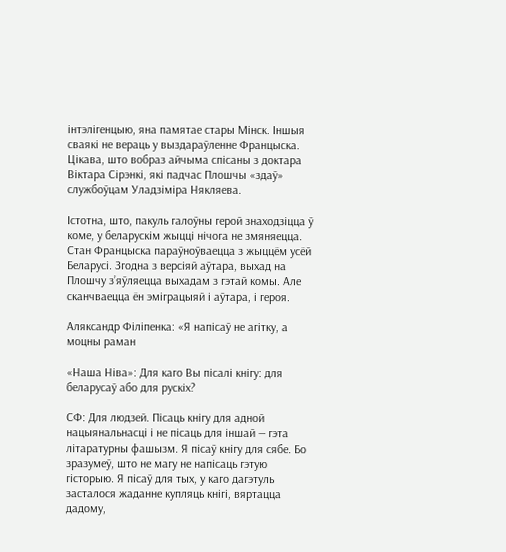інтэлігенцыю, яна памятае стары Мінск. Іншыя сваякі не вераць у выздараўленне Францыска. Цікава, што вобраз айчыма спісаны з доктара Віктара Сірэнкі, які падчас Плошчы «здаў» службоўцам Уладзіміра Някляева.

Істотна, што, пакуль галоўны герой знаходзіцца ў коме, у беларускім жыцці нічога не змяняецца. Стан Францыска параўноўваецца з жыццём усёй Беларусі. Згодна з версіяй аўтара, выхад на Плошчу з’яўляецца выхадам з гэтай комы. Але сканчваецца ён эміграцыяй і аўтара, і героя.

Аляксандр Філіпенка: «Я напісаў не агітку, а моцны раман

«Наша Ніва»: Для каго Вы пісалі кнігу: для беларусаў або для рускіх?

СФ: Для людзей. Пісаць кнігу для адной нацыянальнасці і не пісаць для іншай — гэта літаратурны фашызм. Я пісаў кнігу для сябе. Бо зразумеў, што не магу не напісаць гэтую гісторыю. Я пісаў для тых, у каго дагэтуль засталося жаданне купляць кнігі, вяртацца дадому,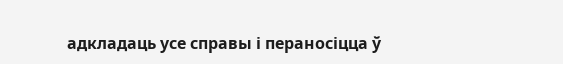адкладаць усе справы і пераносіцца ў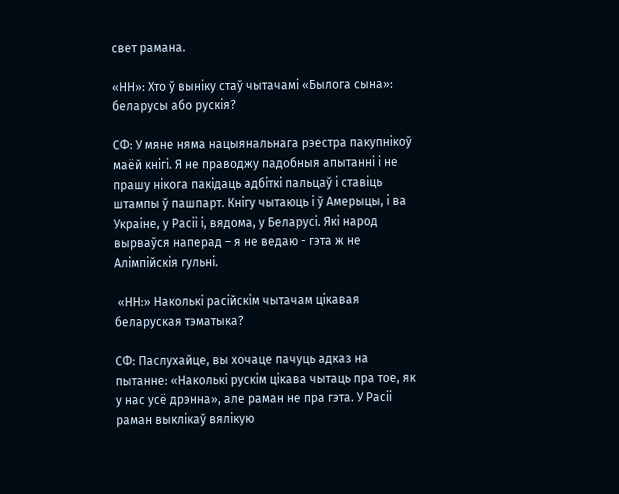свет рамана.

«НН»: Хто ў выніку стаў чытачамі «Былога сына»: беларусы або рускія?

СФ: У мяне няма нацыянальнага рэестра пакупнікоў маёй кнігі. Я не праводжу падобныя апытанні і не прашу нікога пакідаць адбіткі пальцаў і ставіць штампы ў пашпарт. Кнігу чытаюць і ў Амерыцы, і ва Украіне, у Расіі і, вядома, у Беларусі. Які народ вырваўся наперад – я не ведаю - гэта ж не Алімпійскія гульні.

 «НН:» Наколькі расійскім чытачам цікавая беларуская тэматыка?

СФ: Паслухайце, вы хочаце пачуць адказ на пытанне: «Наколькі рускім цікава чытаць пра тое, як у нас усё дрэнна», але раман не пра гэта. У Расіі раман выклікаў вялікую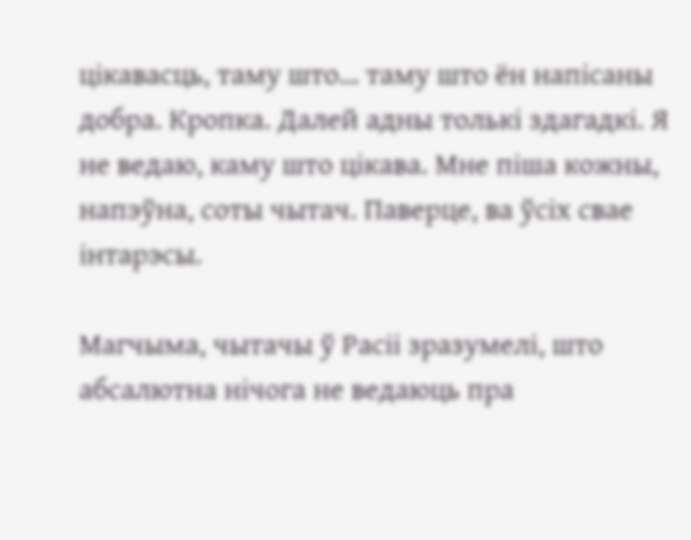цікавасць, таму што… таму што ён напісаны добра. Кропка. Далей адны толькі здагадкі. Я не ведаю, каму што цікава. Мне піша кожны, напэўна, соты чытач. Паверце, ва ўсіх свае інтарэсы.

Магчыма, чытачы ў Расіі зразумелі, што абсалютна нічога не ведаюць пра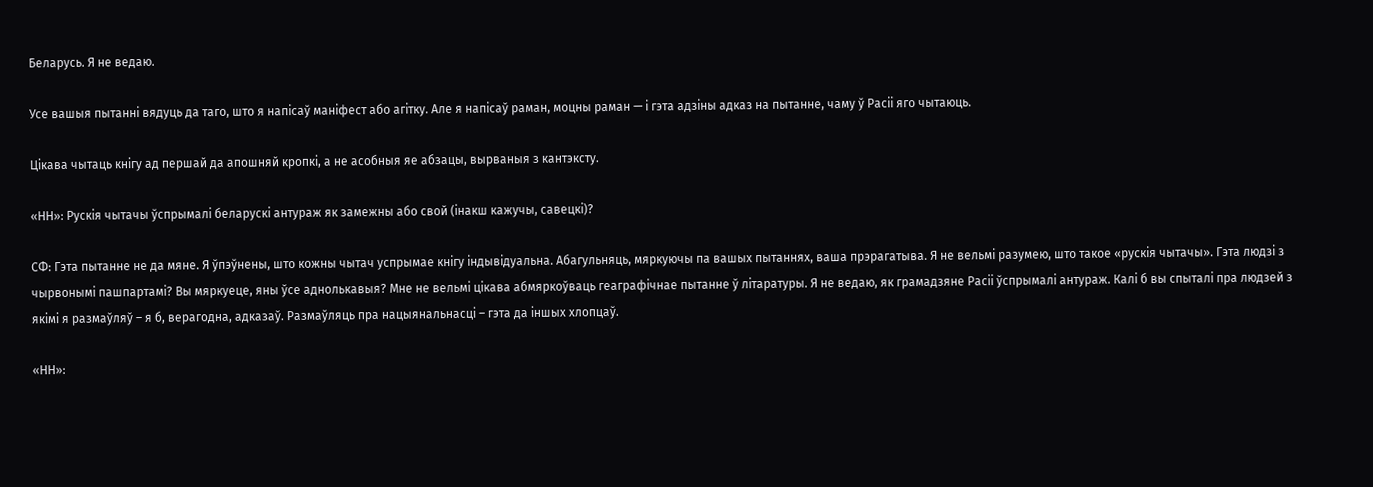Беларусь. Я не ведаю.

Усе вашыя пытанні вядуць да таго, што я напісаў маніфест або агітку. Але я напісаў раман, моцны раман — і гэта адзіны адказ на пытанне, чаму ў Расіі яго чытаюць.

Цікава чытаць кнігу ад першай да апошняй кропкі, а не асобныя яе абзацы, вырваныя з кантэксту.

«НН»: Рускія чытачы ўспрымалі беларускі антураж як замежны або свой (інакш кажучы, савецкі)?

СФ: Гэта пытанне не да мяне. Я ўпэўнены, што кожны чытач успрымае кнігу індывідуальна. Абагульняць, мяркуючы па вашых пытаннях, ваша прэрагатыва. Я не вельмі разумею, што такое «рускія чытачы». Гэта людзі з чырвонымі пашпартамі? Вы мяркуеце, яны ўсе аднолькавыя? Мне не вельмі цікава абмяркоўваць геаграфічнае пытанне ў літаратуры. Я не ведаю, як грамадзяне Расіі ўспрымалі антураж. Калі б вы спыталі пра людзей з якімі я размаўляў – я б, верагодна, адказаў. Размаўляць пра нацыянальнасці – гэта да іншых хлопцаў.

«НН»: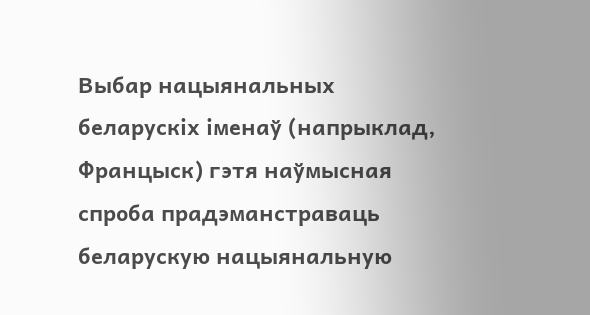Выбар нацыянальных беларускіх іменаў (напрыклад, Францыск) гэтя наўмысная спроба прадэманстраваць беларускую нацыянальную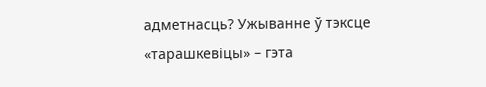адметнасць? Ужыванне ў тэксце «тарашкевіцы» – гэта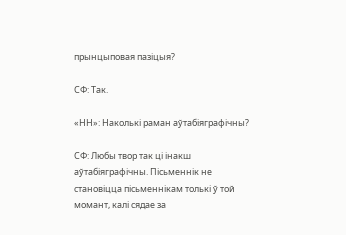прынцыповая пазіцыя?

СФ: Так.

«НН»: Наколькі раман аўтабіяграфічны?

СФ: Любы твор так ці інакш аўтабіяграфічны. Пісьменнік не становіцца пісьменнікам толькі ў той момант, калі сядае за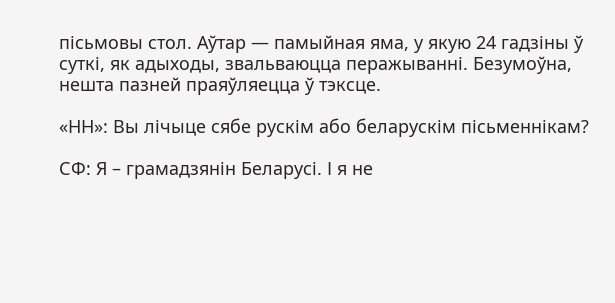пісьмовы стол. Аўтар — памыйная яма, у якую 24 гадзіны ў суткі, як адыходы, звальваюцца перажыванні. Безумоўна, нешта пазней праяўляецца ў тэксце.

«НН»: Вы лічыце сябе рускім або беларускім пісьменнікам?

СФ: Я – грамадзянін Беларусі. І я не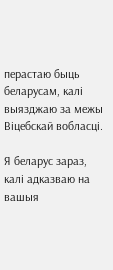перастаю быць беларусам, калі выязджаю за межы Віцебскай вобласці.

Я беларус зараз, калі адказваю на вашыя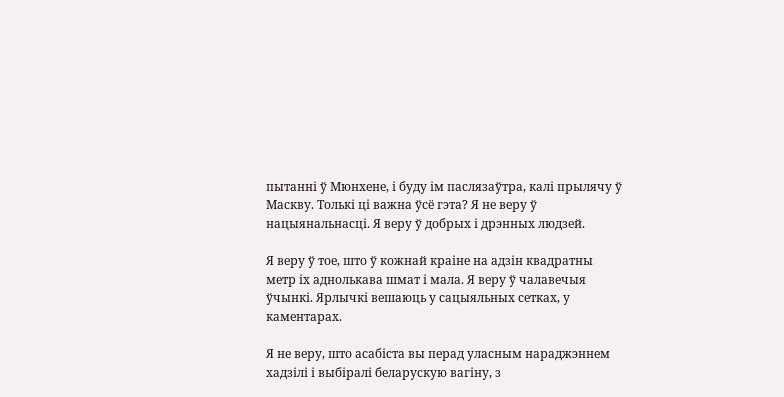пытанні ў Мюнхене, і буду ім паслязаўтра, калі прылячу ў Маскву. Толькі ці важна ўсё гэта? Я не веру ў нацыянальнасці. Я веру ў добрых і дрэнных людзей.

Я веру ў тое, што ў кожнай краіне на адзін квадратны метр іх аднолькава шмат і мала. Я веру ў чалавечыя ўчынкі. Ярлычкі вешаюць у сацыяльных сетках, у каментарах.

Я не веру, што асабіста вы перад уласным нараджэннем хадзілі і выбіралі беларускую вагіну, з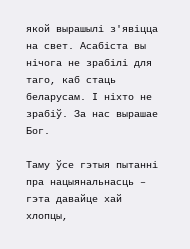якой вырашылі з'явіцца на свет. Асабіста вы нічога не зрабілі для таго, каб стаць беларусам. І ніхто не зрабіў. За нас вырашае Бог.

Таму ўсе гэтыя пытанні пра нацыянальнасць – гэта давайце хай хлопцы,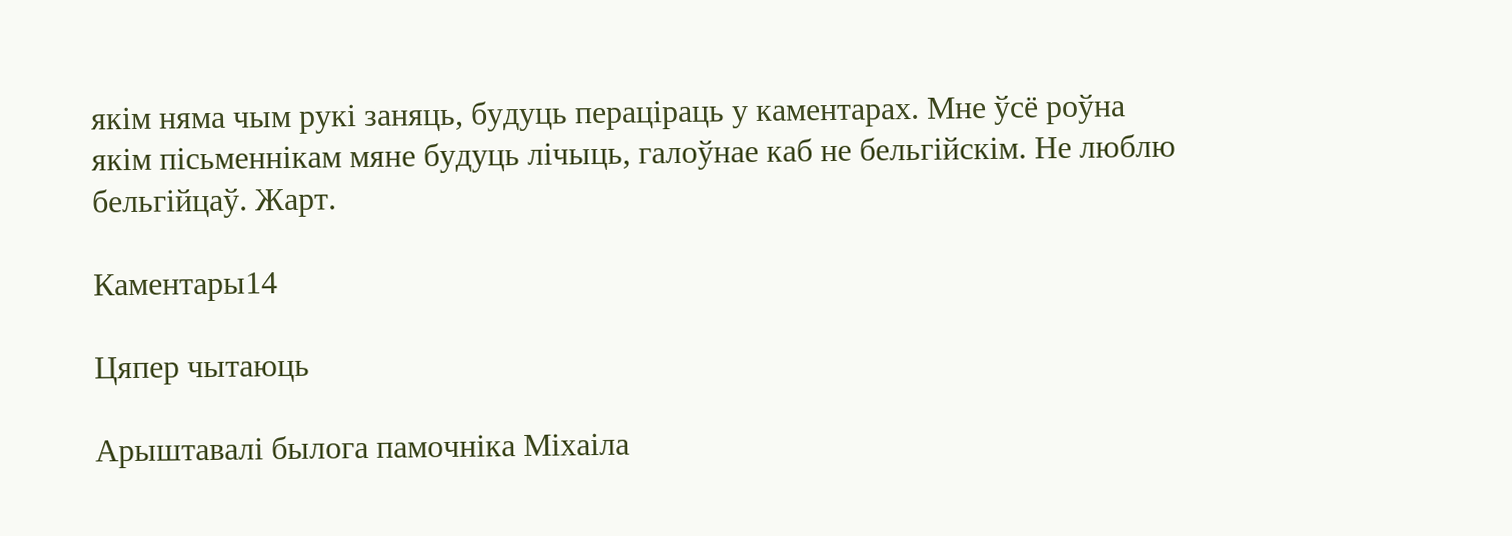якім няма чым рукі заняць, будуць пераціраць у каментарах. Мне ўсё роўна якім пісьменнікам мяне будуць лічыць, галоўнае каб не бельгійскім. Не люблю бельгійцаў. Жарт.

Каментары14

Цяпер чытаюць

Арыштавалі былога памочніка Міхаіла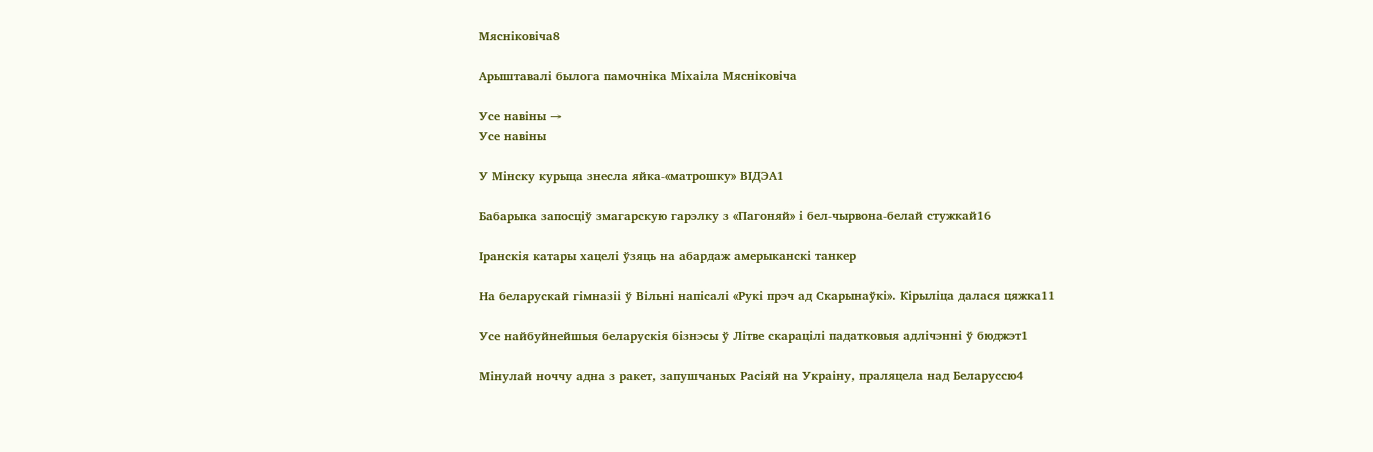Мясніковіча8

Арыштавалі былога памочніка Міхаіла Мясніковіча

Усе навіны →
Усе навіны

У Мінску курыца знесла яйка-«матрошку» ВІДЭА1

Бабарыка запосціў змагарскую гарэлку з «Пагоняй» і бел-чырвона-белай стужкай16

Іранскія катары хацелі ўзяць на абардаж амерыканскі танкер

На беларускай гімназіі ў Вільні напісалі «Рукі прэч ад Скарынаўкі». Кірыліца далася цяжка11

Усе найбуйнейшыя беларускія бізнэсы ў Літве скарацілі падатковыя адлічэнні ў бюджэт1

Мінулай ноччу адна з ракет, запушчаных Расіяй на Украіну, праляцела над Беларуссю4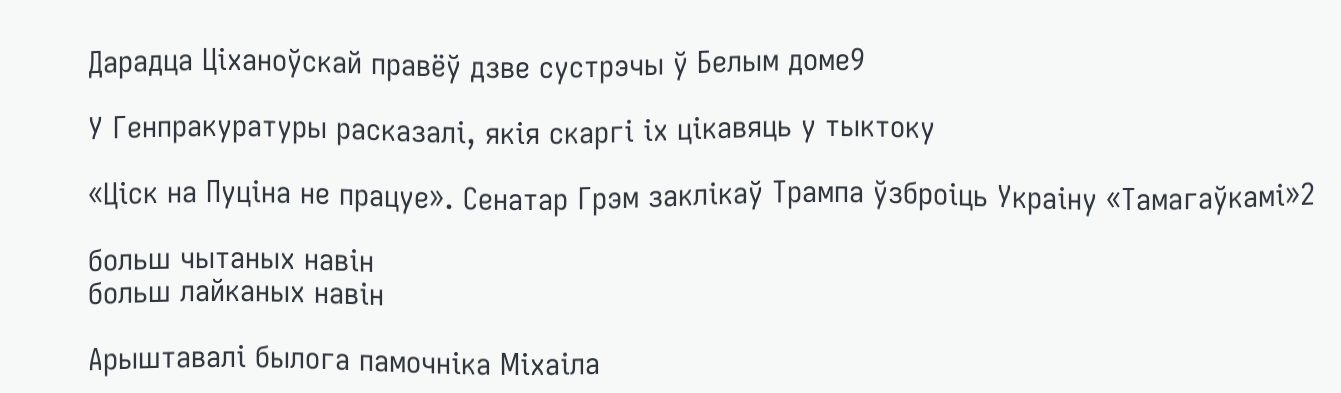Дарадца Ціханоўскай правёў дзве сустрэчы ў Белым доме9

У Генпракуратуры расказалі, якія скаргі іх цікавяць у тыктоку

«Ціск на Пуціна не працуе». Сенатар Грэм заклікаў Трампа ўзброіць Украіну «Тамагаўкамі»2

больш чытаных навін
больш лайканых навін

Арыштавалі былога памочніка Міхаіла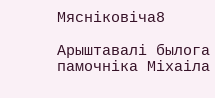Мясніковіча8

Арыштавалі былога памочніка Міхаіла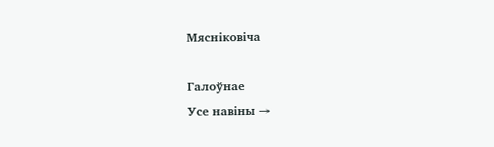Мясніковіча

Галоўнае
Усе навіны →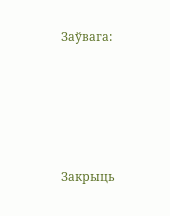Заўвага:









Закрыць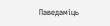Паведаміць